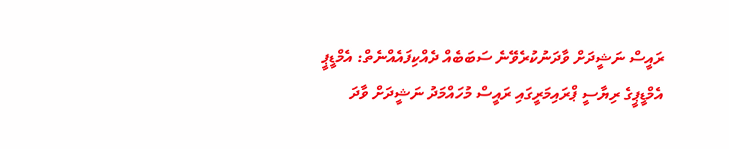ރައީސް ނަޝީދަށް ވާދަނުކުރެވޭނެ ސަބަބެއް ދެއްކިފައެއްނެތް: އެމްޑީޕީ
އެމްޑީޕީގެ ރިޔާސީ ޕްރައިމަރީގައި ރައީސް މުހައްމަދު ނަޝީދަށް ވާދަ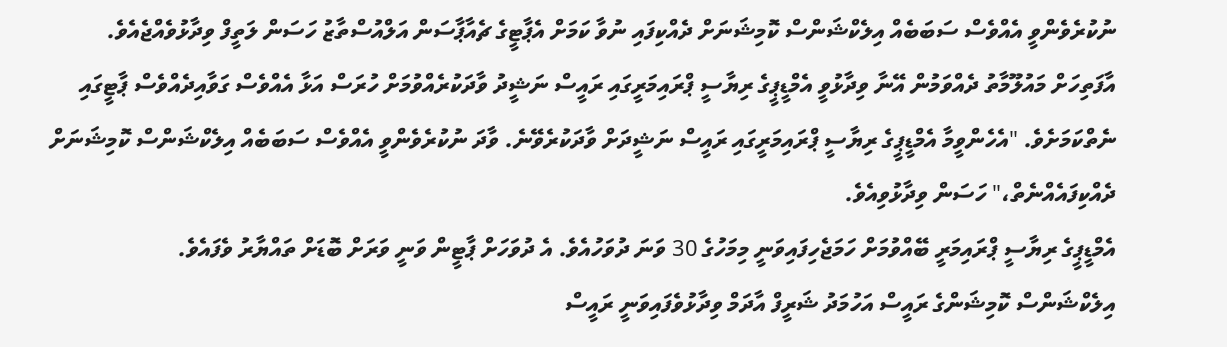ނުކުރެވެންވީ އެއްވެސް ސަބަބެއް އިލެކްޝަންސް ކޮމިޝަނަށް ދެއްކިފައި ނުވާ ކަމަށް އެޕާޓީގެ ޗެއާޕާސަން އަލްއުސްތާޒު ހަސަން ލަތީފް ވިދާޅުވެއްޖެއެވެ.
އާފަތިހަށް މައުލޫމާތު ދެއްވަމުން އޭނާ ވިދާޅުވީ އެމްޑީޕީގެ ރިޔާސީ ޕްރައިމަރީގައި ރައީސް ނަޝީދު ވާދަކުރެއްވުމަށް ހުރަސް އަޅާ އެއްވެސް ގަވާއިދެއްވެސް ޕާޓީގައި ނެތްކަމަށެވެ. "އެހެންވީމާ އެމްޑީޕީގެ ރިޔާސީ ޕްރައިމަރީގައި ރައީސް ނަޝީދަށް ވާދަކުރެވޭނެ. ވާދަ ނުކުރެވެންވީ އެއްވެސް ސަބަބެއް އިލެކްޝަންސް ކޮމިޝަނަށް ދެއްކިފައެއްނެތް،" ހަސަން ވިދާޅުވިއެވެ.
އެމްޑީޕީގެ ރިޔާސީ ޕްރައިމަރީ ބޭއްވުމަށް ހަމަޖެހިފައިވަނީ މިމަހުގެ 30 ވަނަ ދުވަހުއެވެ. އެ ދުވަހަށް ޕާޓީން ވަނީ ވަރަށް ބޮޑަށް ތައްޔާރު ވެފައެވެ.
އިލެކްޝަންސް ކޮމިޝަންގެ ރައީސް އަހުމަދު ޝަރީފް އާދަމް ވިދާޅުވެފައިވަނީ ރައީސް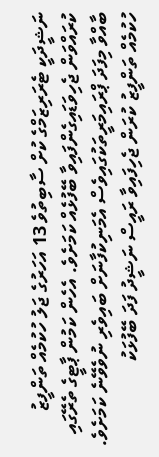ނަޝީދަކީ ޓެރަރިޒަމްގެ ކުށް ސާބިތުވެ 13 އަހަރުގެ ޖަލު ހުކުމެއް ތަންފީޒު ކުރައްވަން ޖެހިވަޑައިގެންފައިވާ ބޭފުޅެއް ކަމަށެވެ. އެހެން ކަމުން ޕާޓީގެ ތެރޭގައި ބާއްވާ މިފަދަ ޕްރައިމަރީތަކުގައިވެސް އެމަނިކުފާނަށް ބައިވެރި ނުވެވޭނެ ކަމަށެވެ. ހުކުމެއް ތަންފީޒު ކުރަން ޖެހިފައިވާ ރައީސް ނަޝީދު ފަދަ ބޭފުޅަކު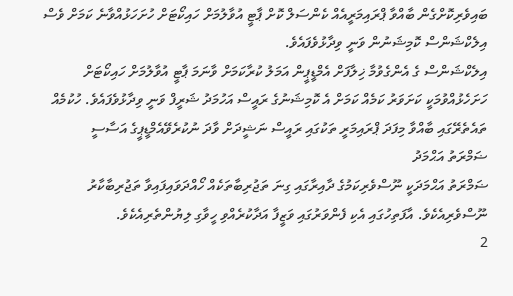ބައިވެރިކޮށްގެން ބާއްވާ ޕްރައިމަރީއެއް ކެންސަލް ކޮށް ޕާޓީ އުވާލުމަށް ހައިކޯޓަށް ހުށަހަޅުއްވާނެ ކަމަށް ވެސް އިލެކްޝަންސް ކޮމިޝަނުން ވަނީ ވިދާޅުވެފައެވެ.
އިލެކްޝަންސް ގެ އެންގެވުމާ ޚިލާފަށް އެމްޑީޕީން އަމަލު ކުރާކަމަށް ވާނަމަ ޕާޓީ އުވާލުމަށް ހައިކޯޓަށް ހަށަހެޅުއްވުމަކީ ކަށަވަރު ކަމެއް ކަމަށް އެ ކޮމިޝަނުގެ ރައީސް އަހުމަދު ޝަރީފް ވަނީ ވިދާޅުވެފައެވެ. ހުކުމެއް ތައެތެރޭގައި ބާއްވާ މިފަދަ ޕްރައިމަރީ ތަކުގައި ރައީސް ނަޝީދަށް ވާދަ ނުކުރެވޭއެމްޑީޕީގެ އަސާސީ
ޟަމްރަތު އަޙްމަދު
ޟަމްރަތު އަޙްމަދަކީ ނޫސްވެރިކަމުގެ ދާއިރާގައި ގިނަ ތަޖުރިބާތަކެއް ހޯއްދަވައިފައިވާ ތަޖުރިބާކާރު ނޫސްވެރިއެކެވެ. އާފަތިހުގައި އެކި ފެންވަރުގައި ވަޒީފާ އަދާކުރެއްވި ހީވާގި ލިޔުންތެރިއެކެވެ.
2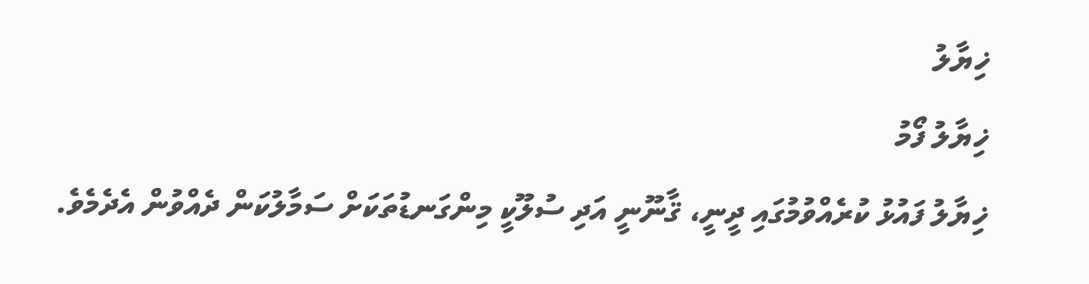ޚިޔާލު
ޚިޔާލު ފޯމު
ޚިޔާލު ފައުޅު ކުރެއްވުމުގައި ދީނީ، ޤާނޫނީ އަދި ސުލޫކީ މިންގަނޑުތަކަށް ސަމާލުކަން ދެއްވުން އެދެމެވެ.